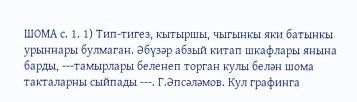ШОМА с. 1. 1) Тип-тигез, кытыршы, чыгынкы яки батынкы урыннары булмаган. Әбүзәр абзый китап шкафлары янына барды, ---тамырлары беленеп торган кулы белән шома такталарны сыйпады ---. Г.Әпсәләмов. Кул графинга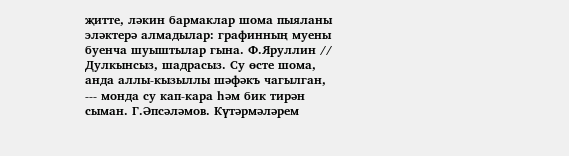җитте, ләкин бармаклар шома пыяланы эләктерә алмадылар: графинның муены буенча шуыштылар гына. Ф.Яруллин // Дулкынсыз, шадрасыз. Су өсте шома, анда аллы-кызыллы шәфәкъ чагылган, --- монда су кап-кара һәм бик тирән сыман. Г.Әпсәләмов. Күтәрмәләрем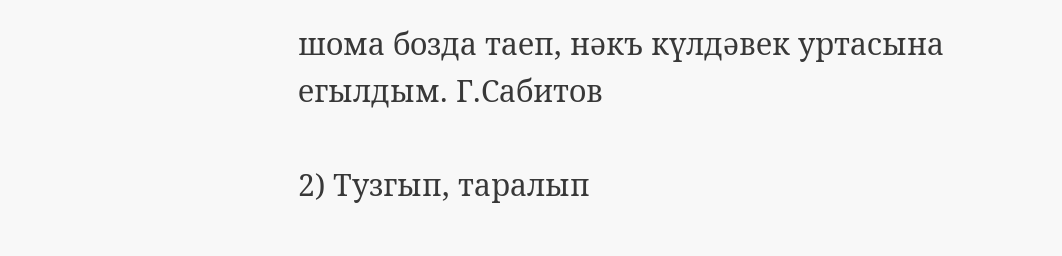шома бозда таеп, нәкъ күлдәвек уртасына егылдым. Г.Сабитов

2) Тузгып, таралып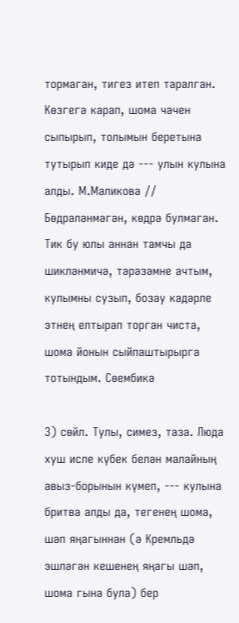тормаган, тигез итеп таралган. Көзгегә карап, шома чәчен сыпырып, толымын беретына тутырып киде дә --- улын кулына алды. М.Маликова // Бөдрәләнмәгән, көдрә булмаган. Тик бу юлы аннан тамчы да шикләнмичә, тәрәзәмне ачтым, кулымны сузып, бозау кадәрле этнең елтырап торган чиста, шома йонын сыйпаштырырга тотындым. Сөембикә

3) сөйл. Тулы, симез, таза. Люда хуш исле күбек белән малайның авыз-борынын күмеп, --- кулына бритва алды да, тегенең шома, шәп яңагыннан (ә Кремльдә эшләгән кешенең яңагы шәп, шома гына була) бер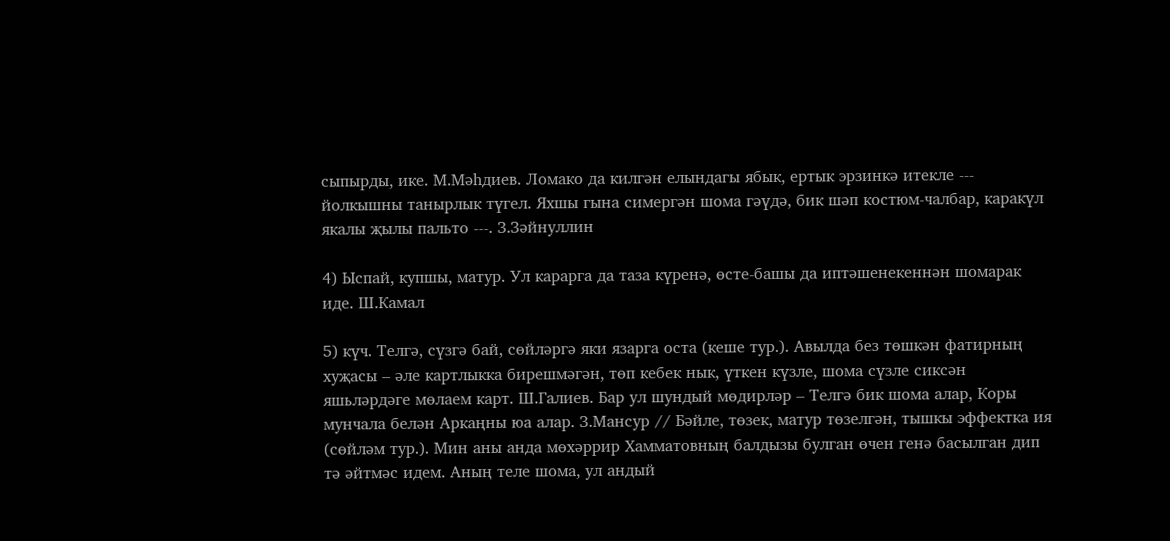сыпырды, ике. М.Мәһдиев. Ломако да килгән елындагы ябык, ертык эрзинкә итекле --- йолкышны танырлык түгел. Яхшы гына симергән шома гәүдә, бик шәп костюм-чалбар, каракүл якалы җылы пальто ---. З.Зәйнуллин

4) Ыспай, купшы, матур. Ул карарга да таза күренә, өсте-башы да иптәшенекеннән шомарак иде. Ш.Камал

5) күч. Телгә, сүзгә бай, сөйләргә яки язарга оста (кеше тур.). Авылда без төшкән фатирның хуҗасы – әле картлыкка бирешмәгән, төп кебек нык, үткен күзле, шома сүзле сиксән яшьләрдәге мөлаем карт. Ш.Галиев. Бар ул шундый мөдирләр – Телгә бик шома алар, Коры мунчала белән Аркаңны юа алар. З.Мансур // Бәйле, төзек, матур төзелгән, тышкы эффектка ия (сөйләм тур.). Мин аны анда мөхәррир Хамматовның балдызы булган өчен генә басылган дип тә әйтмәс идем. Аның теле шома, ул андый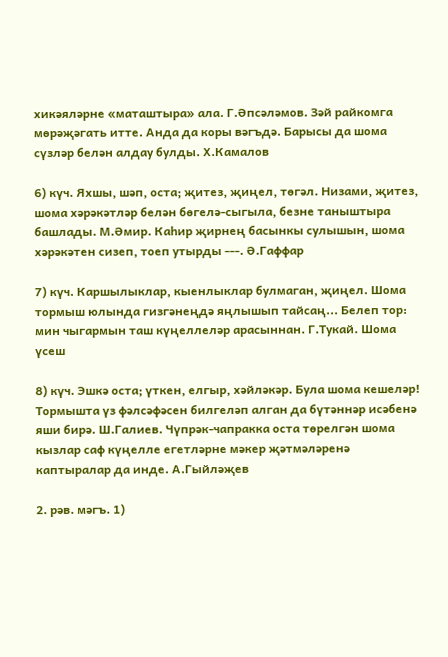хикәяләрне «маташтыра» ала. Г.Әпсәләмов. Зәй райкомга мөрәҗәгать итте. Анда да коры вәгъдә. Барысы да шома сүзләр белән алдау булды. Х.Камалов

6) күч. Яхшы, шәп, оста; җитез, җиңел, төгәл. Низами, җитез, шома хәрәкәтләр белән бөгелә-сыгыла, безне таныштыра башлады. М.Әмир. Каһир җирнең басынкы сулышын, шома хәрәкәтен сизеп, тоеп утырды ---. Ә.Гаффар

7) күч. Каршылыклар, кыенлыклар булмаган, җиңел. Шома тормыш юлында гизгәнеңдә яңлышып тайсаң... Белеп тор: мин чыгармын таш күңеллеләр арасыннан. Г.Тукай. Шома үсеш

8) күч. Эшкә оста; үткен, елгыр, хәйләкәр. Була шома кешеләр! Тормышта үз фәлсәфәсен билгеләп алган да бүтәннәр исәбенә яши бирә. Ш.Галиев. Чүпрәк-чапракка оста төрелгән шома кызлар саф күңелле егетләрне мәкер җәтмәләренә каптыралар да инде. А.Гыйләҗев

2. рәв. мәгъ. 1)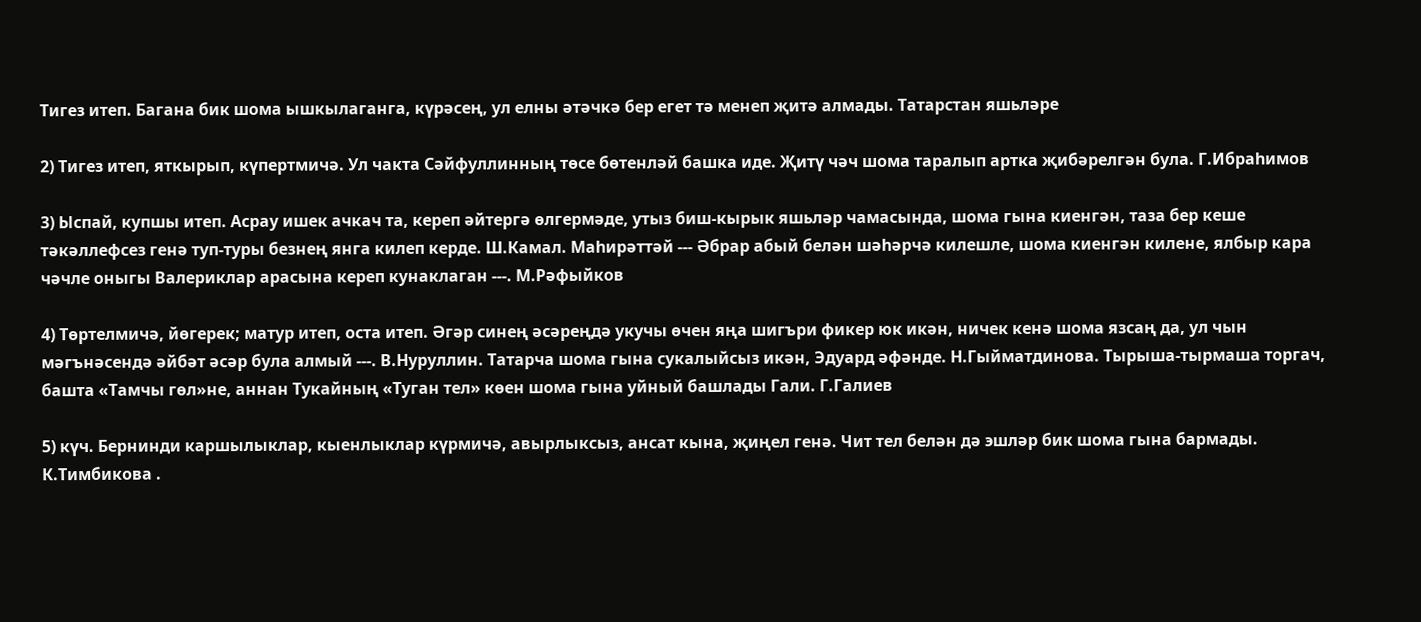Тигез итеп. Багана бик шома ышкылаганга, күрәсең, ул елны әтәчкә бер егет тә менеп җитә алмады. Татарстан яшьләре

2) Тигез итеп, яткырып, күпертмичә. Ул чакта Сәйфуллинның төсе бөтенләй башка иде. Җитү чәч шома таралып артка җибәрелгән була. Г.Ибраһимов

3) Ыспай, купшы итеп. Асрау ишек ачкач та, кереп әйтергә өлгермәде, утыз биш-кырык яшьләр чамасында, шома гына киенгән, таза бер кеше тәкәллефсез генә туп-туры безнең янга килеп керде. Ш.Камал. Маһирәттәй --- Әбрар абый белән шәһәрчә килешле, шома киенгән килене, ялбыр кара чәчле оныгы Валериклар арасына кереп кунаклаган ---. М.Рәфыйков

4) Төртелмичә, йөгерек; матур итеп, оста итеп. Әгәр синең әсәреңдә укучы өчен яңа шигъри фикер юк икән, ничек кенә шома язсаң да, ул чын мәгънәсендә әйбәт әсәр була алмый ---. В.Нуруллин. Татарча шома гына сукалыйсыз икән, Эдуард әфәнде. Н.Гыйматдинова. Тырыша-тырмаша торгач, башта «Тамчы гөл»не, аннан Тукайның «Туган тел» көен шома гына уйный башлады Гали. Г.Галиев

5) күч. Бернинди каршылыклар, кыенлыклар күрмичә, авырлыксыз, ансат кына, җиңел генә. Чит тел белән дә эшләр бик шома гына бармады. К.Тимбикова .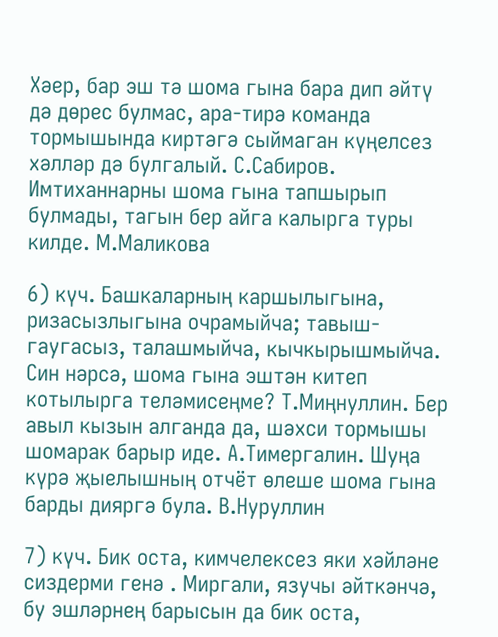Хәер, бар эш тә шома гына бара дип әйтү дә дөрес булмас, ара-тирә команда тормышында киртәгә сыймаган күңелсез хәлләр дә булгалый. С.Сабиров. Имтиханнарны шома гына тапшырып булмады, тагын бер айга калырга туры килде. М.Маликова

6) күч. Башкаларның каршылыгына, ризасызлыгына очрамыйча; тавыш-гаугасыз, талашмыйча, кычкырышмыйча. Син нәрсә, шома гына эштән китеп котылырга теләмисеңме? Т.Миңнуллин. Бер авыл кызын алганда да, шәхси тормышы шомарак барыр иде. А.Тимергалин. Шуңа күрә җыелышның отчёт өлеше шома гына барды дияргә була. В.Нуруллин

7) күч. Бик оста, кимчелексез яки хәйләне сиздерми генә . Миргали, язучы әйткәнчә, бу эшләрнең барысын да бик оста,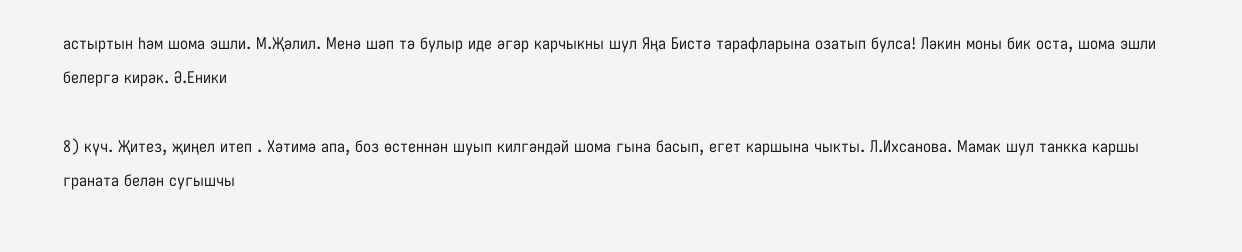астыртын һәм шома эшли. М.Җәлил. Менә шәп тә булыр иде әгәр карчыкны шул Яңа Бистә тарафларына озатып булса! Ләкин моны бик оста, шома эшли белергә кирәк. Ә.Еники

8) күч. Җитез, җиңел итеп . Хәтимә апа, боз өстеннән шуып килгәндәй шома гына басып, егет каршына чыкты. Л.Ихсанова. Мамак шул танкка каршы граната белән сугышчы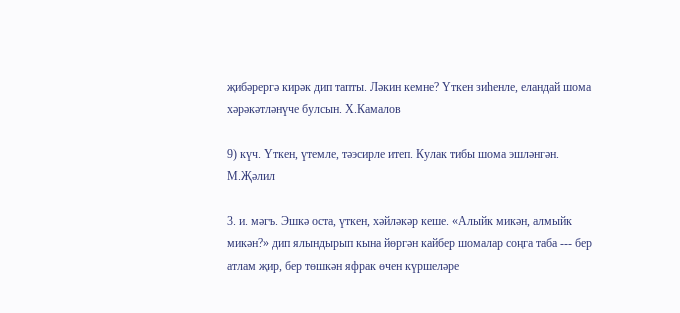җибәрергә кирәк дип тапты. Ләкин кемне? Үткен зиһенле, еландай шома хәрәкәтләнүче булсын. Х.Камалов

9) күч. Үткен, үтемле, тәэсирле итеп. Кулак тибы шома эшләнгән. М.Җәлил

3. и. мәгъ. Эшкә оста, үткен, хәйләкәр кеше. «Алыйк микән, алмыйк микән?» дип ялындырып кына йөргән кайбер шомалар соңга таба --- бер атлам җир, бер төшкән яфрак өчен күршеләре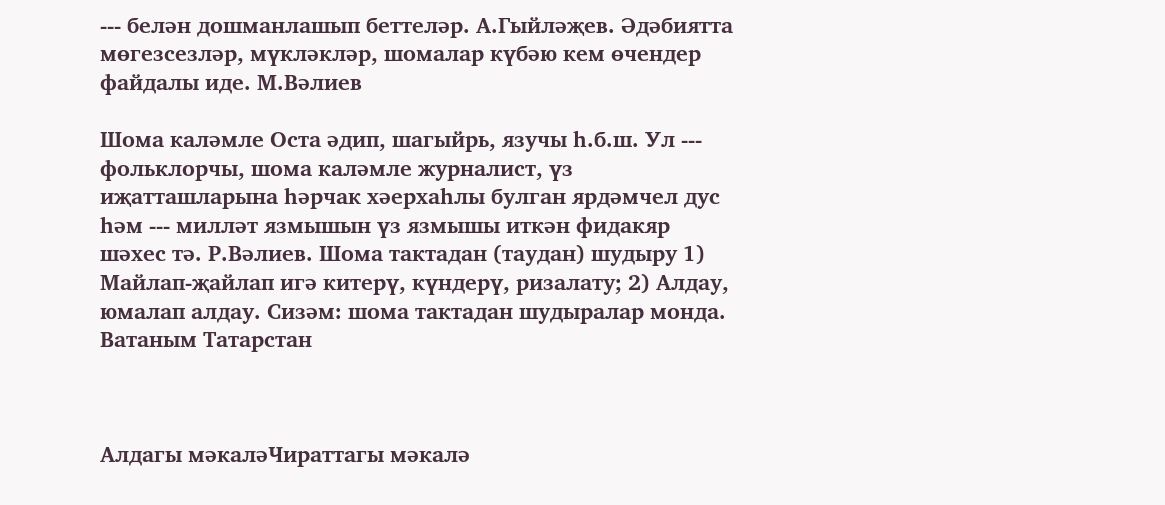--- белән дошманлашып беттеләр. А.Гыйләҗев. Әдәбиятта мөгезсезләр, мүкләкләр, шомалар күбәю кем өчендер файдалы иде. М.Вәлиев

Шома каләмле Оста әдип, шагыйрь, язучы һ.б.ш. Ул --- фольклорчы, шома каләмле журналист, үз иҗатташларына һәрчак хәерхаһлы булган ярдәмчел дус һәм --- милләт язмышын үз язмышы иткән фидакяр шәхес тә. Р.Вәлиев. Шома тактадан (таудан) шудыру 1) Майлап-җайлап игә китерү, күндерү, ризалату; 2) Алдау, юмалап алдау. Сизәм: шома тактадан шудыралар монда. Ватаным Татарстан



Алдагы мәкаләЧираттагы мәкалә